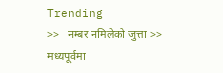Trending
>>   नम्बर नमिलेको जुत्ता >>   मध्यपूर्वमा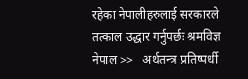रहेका नेपालीहरुलाई सरकारले तत्काल उद्धार गर्नुपर्छः श्रमविज्ञ नेपाल >>   अर्थतन्त्र प्रतिष्पर्धी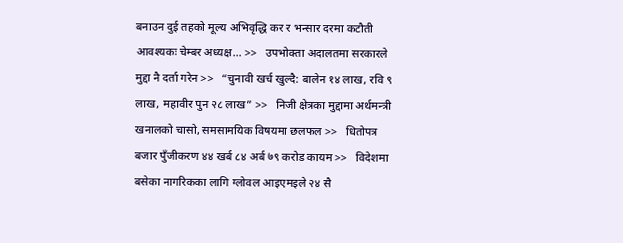बनाउन दुई तहको मूल्य अभिवृद्धि कर र भन्सार दरमा कटौती आवश्यकः चेम्बर अध्यक्ष… >>   उपभोक्ता अदालतमा सरकारले मुद्दा नै दर्ता गरेन >>   “चुनावी खर्च खुल्दै: बालेन १४ लाख, रवि ९ लाख, महावीर पुन २८ लाख” >>   निजी क्षेत्रका मुद्दामा अर्थमन्त्री खनालको चासो, समसामयिक विषयमा छलफल >>   धितोपत्र बजार पुँजीकरण ४४ खर्ब ८४ अर्ब ७९ करोड कायम >>   विदेशमा बसेका नागरिकका लागि ग्लोवल आइएमइले २४ सै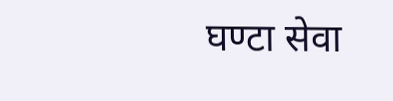घण्टा सेवा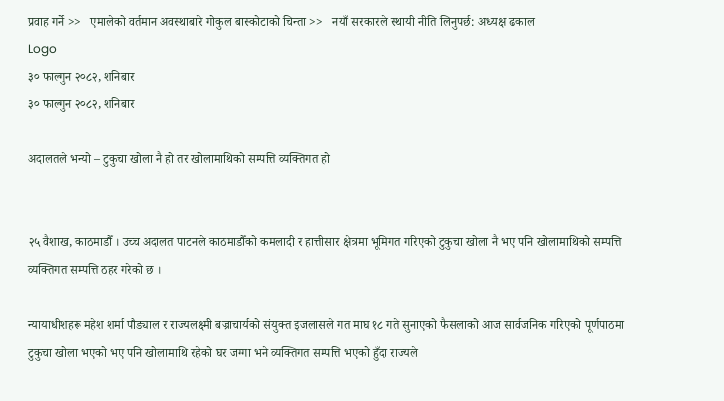प्रवाह गर्ने >>   एमालेको वर्तमान अवस्थाबारे गोकुल बास्कोटाको चिन्ता >>   नयाँ सरकारले स्थायी नीति लिनुपर्छ: अध्यक्ष ढकाल
Logo
३० फाल्गुन २०८२, शनिबार
३० फाल्गुन २०८२, शनिबार

अदालतले भन्यो – टुकुचा खोला नै हो तर खोलामाथिको सम्पत्ति व्यक्तिगत हो


२५ वैशाख, काठमाडौँ । उच्च अदालत पाटनले काठमाडौँको कमलादी र हात्तीसार क्षेत्रमा भूमिगत गरिएको टुकुचा खोला नै भए पनि खोलामाथिको सम्पत्ति व्यक्तिगत सम्पत्ति ठहर गरेको छ ।

न्यायाधीशहरू महेश शर्मा पौड्याल र राज्यलक्ष्मी बज्राचार्यको संयुक्त इजलासले गत माघ १८ गते सुनाएको फैसलाको आज सार्वजनिक गरिएको पूर्णपाठमा टुकुचा खोला भएको भए पनि खोलामाथि रहेको घर जग्गा भने व्यक्तिगत सम्पत्ति भएको हुँदा राज्यले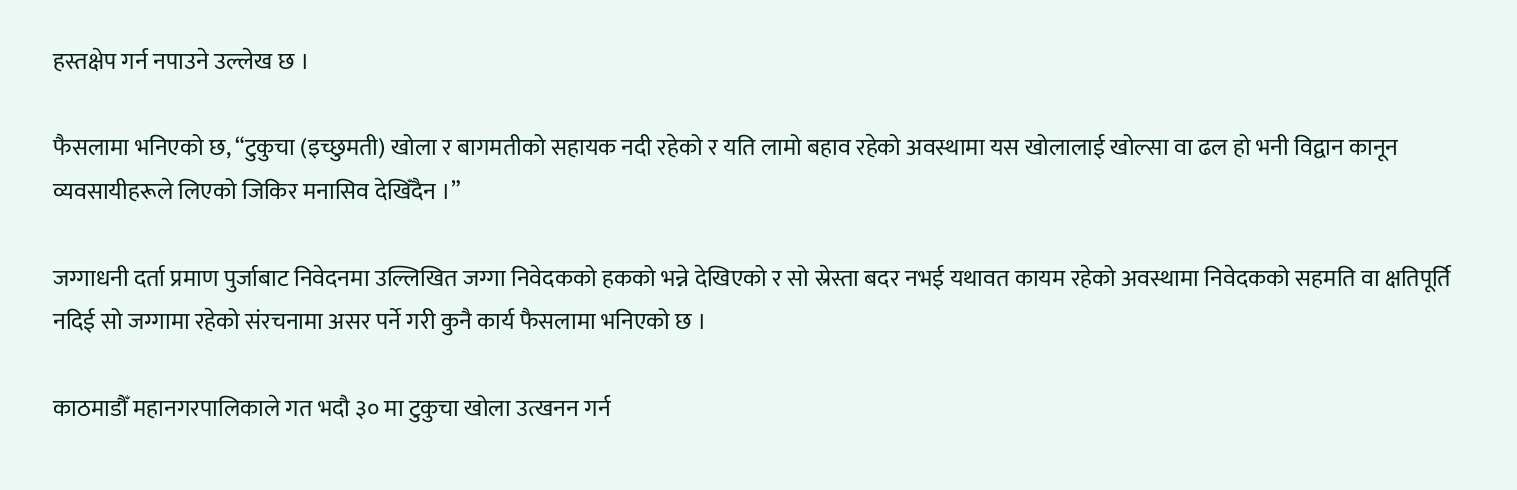हस्तक्षेप गर्न नपाउने उल्लेख छ ।

फैसलामा भनिएको छ, “टुकुचा (इच्छुमती) खोला र बागमतीको सहायक नदी रहेको र यति लामो बहाव रहेको अवस्थामा यस खोलालाई खोल्सा वा ढल हो भनी विद्वान कानून व्यवसायीहरूले लिएको जिकिर मनासिव देखिँदैन ।”

जग्गाधनी दर्ता प्रमाण पुर्जाबाट निवेदनमा उल्लिखित जग्गा निवेदकको हकको भन्ने देखिएको र सो स्रेस्ता बदर नभई यथावत कायम रहेको अवस्थामा निवेदकको सहमति वा क्षतिपूर्ति नदिई सो जग्गामा रहेको संरचनामा असर पर्ने गरी कुनै कार्य फैसलामा भनिएको छ ।

काठमाडौँ महानगरपालिकाले गत भदौ ३० मा टुकुचा खोला उत्खनन गर्न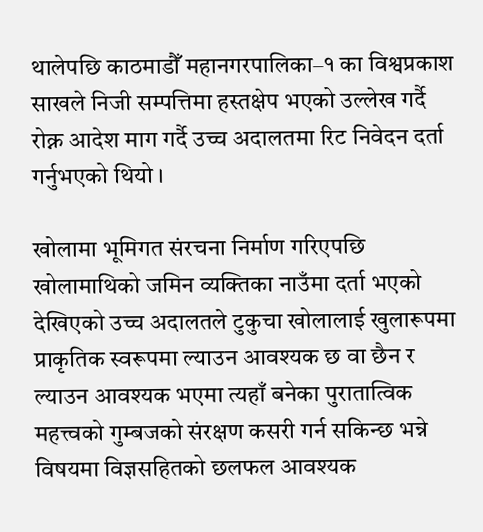थालेपछि काठमाडौँ महानगरपालिका–१ का विश्वप्रकाश साखले निजी सम्पत्तिमा हस्तक्षेप भएको उल्लेख गर्दै रोक्न आदेश माग गर्दै उच्च अदालतमा रिट निवेदन दर्ता गर्नुभएको थियो ।

खोलामा भूमिगत संरचना निर्माण गरिएपछि खोलामाथिको जमिन व्यक्तिका नाउँमा दर्ता भएको देखिएको उच्च अदालतले टुकुचा खोलालाई खुलारूपमा प्राकृतिक स्वरूपमा ल्याउन आवश्यक छ वा छैन र ल्याउन आवश्यक भएमा त्यहाँ बनेका पुरातात्विक महत्त्वको गुम्बजको संरक्षण कसरी गर्न सकिन्छ भन्ने विषयमा विज्ञसहितको छलफल आवश्यक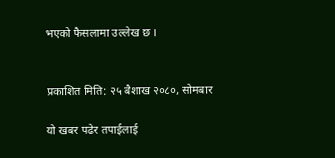भएको फैसलामा उल्लेख छ ।


प्रकाशित मिति: २५ बैशाख २०८०, सोमबार

यो खबर पढेर तपाईलाई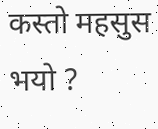कस्तो महसुस भयो ?